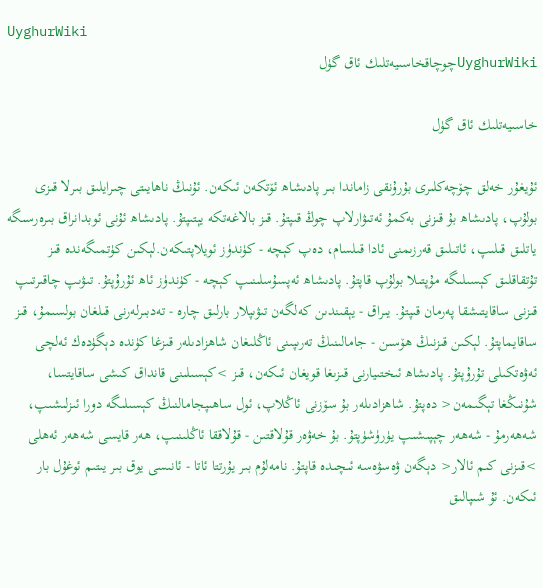UyghurWiki
UyghurWikiچوچاقخاسىيەتلىك ئاق گۈل

خاسىيەتلىك ئاق گۈل

ئۇيغۇر خەلق چۆچەكلىرى بۇرۇنقى زاماندا بىر پادىشاھ ئۆتكەن ئىكەن. ئۇنىڭ ناھايىتى چىرايلىق بىرلا قىزى بولۇپ، پادىشاھ بۇ قىزنى بەكمۇ ئەتىۋارلاپ چوڭ قىپتۇ. قىز بالاغەتكە يېتىپتۇ. پادىشاھ ئۇنى ئوبدانراق بىرەرسىگە ياتلىق قىلىپ، ئاتىلىق قەرزىمنى ئادا قىلسام، دەپ كېچە - كۈندۈز ئويلاپتىكەن.لېكىن كۈتمىگەندە قىز تۇتقاقلىق كېسىلىگە مۇپتىلا بولۇپ قاپتۇ. پادىشاھ ئەپسۇسلىنىپ كېچە - كۈندۈز ئاھ ئۇرۇپتۇ. تىۋىپ چاقىرتىپ قىزنى ساقايتىشقا پەرمان قىپتۇ. يىراق - يېقىندىن كەلگەن تىۋىپلار بارلىق چارە - تەدبىرلەرنى قىلغان بولسىمۇ، قىز ساقايماپتۇ. لېكىن قىزنىڭ ھۆسىن - جامالىنىڭ تەرىپىنى ئاڭلىغان شاھزادىلەر قىزغا كۈندە دېگۈدەك ئەلچى ئەۋەتكىلى تۇرۇپتۇ. پادىشاھ ئىختىيارنى قىزىغا قويغان ئىكەن، قىز >كېسىلىنى قانداق كىشى ساقايتسا، شۇنىڭغا تېگىمەن< دەپتۇ. شاھزادىلەر بۇ سۆزنى ئاڭلاپ، ئول ساھىپجامالنىڭ كېسىلىگە دورا ئىزلىشىپ، شەھەرمۇ - شەھەر چېپىشىپ يۈرۈشۈپتۇ. بۇ خەۋەر قۇلاقتىن - قۇلاققا ئاڭلىنىپ، ھەر قايسى شەھەر ئەھلى >قىزنى كىم ئالار< دېگەن ۋەسۋەسە ئىچىدە قاپتۇ. نامەلۇم بىر يۇرتتا ئاتا - ئانىسى يوق بىر يىتىم ئوغۇل بار ئىكەن. ئۇ شىپالىق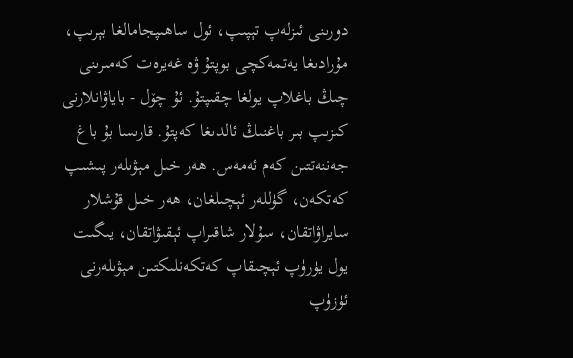دورىنى ئىزلەپ تېپىپ، ئول ساھىپجامالغا بېرىپ، مۇرادىغا يەتمەكچى بوپتۇ ۋە غەيرەت كەمىرىنى چىڭ باغلاپ يولغا چقىپتۇ. ئۇ چۆل - باياۋانلارنى كىزىپ بىر باغنىڭ ئالدىغا كەپتۇ. قارىسا بۇ باغ جەننەتتىن كەم ئەمەس. ھەر خىل مېۋىلەر پىشىپ كەتكەن، گۈللەر ئېچىلغان، ھەر خىل قۇشلار سايراۋاتقان، سۇلار شاقىراپ ئېقىۋاتقان، يىگىت يول يۈرۈپ ئېچىقاپ كەتكەنلىكتىن مېۋىلەرنى ئۈزۈپ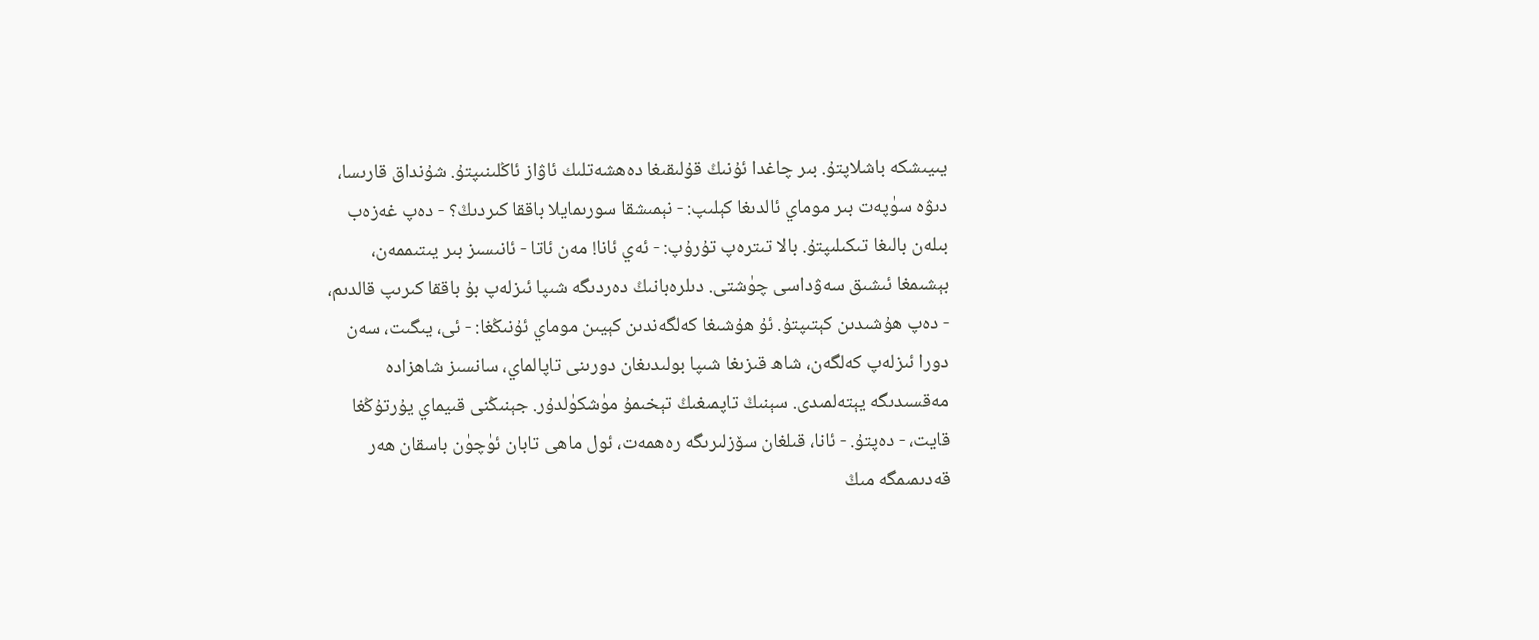يىيىشكە باشلاپتۇ. بىر چاغدا ئۇنىڭ قۇلىقىغا دەھشەتلىك ئاۋاز ئاڭلىنىپتۇ. شۇنداق قارىسا، دىۋە سۈپەت بىر موماي ئالدىغا كېلىپ: - نېمىشقا سورىمايلا باققا كىردىڭ؟ - دەپ غەزەب بىلەن بالىغا تىكىلىپتۇ. بالا تىترەپ تۇرۇپ: - ئەي ئانا! مەن ئاتا - ئانىسىز بىر يىتىممەن، بېشىمغا ئىشىق سەۋداسى چۈشتى. دىلرەبانىڭ دەردىگە شىپا ئىزلەپ بۇ باققا كىرىپ قالدىم، - دەپ ھۇشىدىن كېتىپتۇ. ئۇ ھۇشىغا كەلگەندىن كېيىن موماي ئۇنىڭغا: - ئى، يىگىت، سەن دورا ئىزلەپ كەلگەن، شاھ قىزىغا شىپا بولىدىغان دورىنى تاپالماي، سانسىز شاھزادە مەقسىدىگە يېتەلمىدى. سېنىڭ تاپمىغىڭ تېخىمۇ مۈشكۈلدۇر. جېنىڭنى قىيماي يۇرتۇڭغا قايت، - دەپتۇ. - ئانا، قىلغان سۆزلىرىگە رەھمەت، ئول ماھى تابان ئۈچۈن باسقان ھەر قەدىمىمگە مىڭ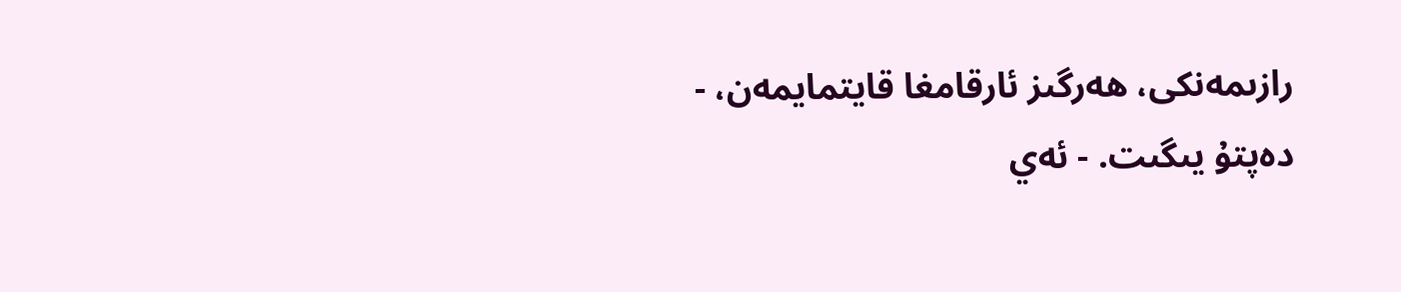رازىمەنكى، ھەرگىز ئارقامغا قايتمايمەن، - دەپتۇ يىگىت. - ئەي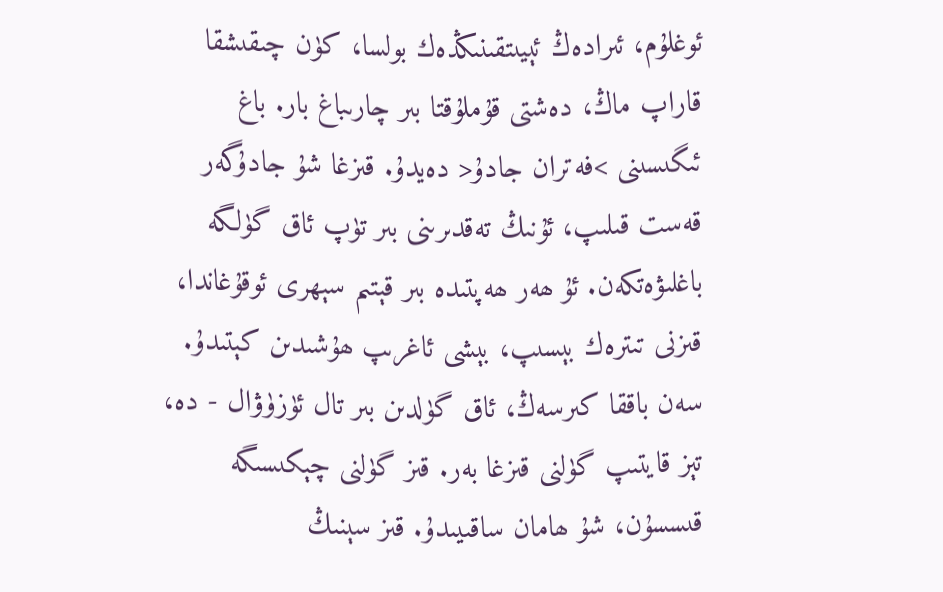ئوغلۇم، ئىرادەڭ ئېيىتقىنىڭدەك بولسا، كۈن چىقىشقا قاراپ ماڭ، دەشتى قۇملۇقتا بىر چارىباغ بار. باغ ئىگىسىنى >فەتران جادۇ< دەيدۇ. قىزغا شۇ جادۇگەر قەست قىلىپ، ئۇنىڭ تەقدىرىنى بىر تۈپ ئاق گۈلگە باغلىۋەتكەن. ئۇ ھەر ھەپتىدە بىر قېتىم سېھرى ئوقۇغاندا، قىزنى تىترەك بېسىپ، بېشى ئاغرىپ ھۇشىدىن كېتىدۇ. سەن باققا كىرسەڭ، ئاق گۈلدىن بىر تال ئۈزۈۋال - دە، تېز قايتىپ گۈلنى قىزغا بەر. قىز گۈلنى چېكىسىگە قىسسۇن، شۇ ھامان ساقىيىدۇ. قىز سېنىڭ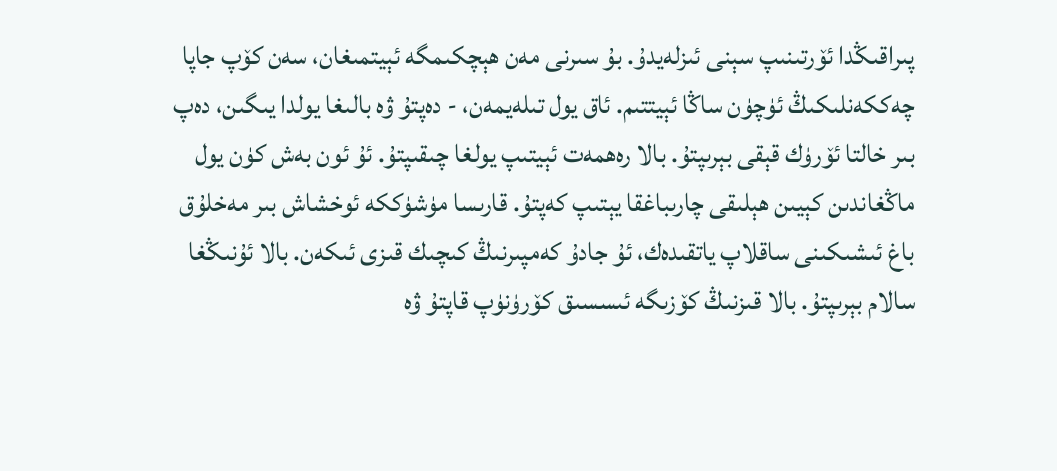پىراقىڭدا ئۆرتىنىپ سېنى ئىزلەيدۇ. بۇ سىرنى مەن ھېچكىمگە ئېيتمىغان، سەن كۆپ جاپا چەككەنلىكىڭ ئۈچۈن ساڭا ئېيتتىم. ئاق يول تىلەيمەن، - دەپتۇ ۋە بالىغا يولدا يىگىن، دەپ بىر خالتا ئۆرۈك قېقى بېرىپتۇ. بالا رەھمەت ئېيتىپ يولغا چىقىپتۇ. ئۇ ئون بەش كۈن يول ماڭغاندىن كېيىن ھېلىقى چارىباغقا يېتىپ كەپتۇ. قارىسا مۈشۈككە ئوخشاش بىر مەخلۇق باغ ئىشىكىنى ساقلاپ ياتقىدەك، ئۇ جادۇ كەمپىرنىڭ كىچىك قىزى ئىكەن. بالا ئۇنىڭغا سالام بېرىپتۇ. بالا قىزنىڭ كۆزىگە ئىسسىق كۆرۈنۈپ قاپتۇ ۋە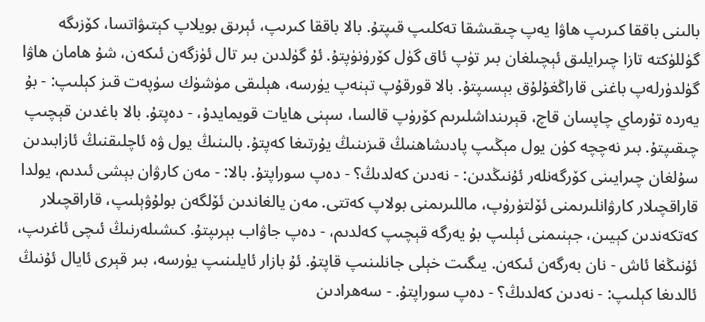بالىنى باققا كىرىپ ھاۋا يەپ چىقىشقا تەكلىپ قىپتۇ. بالا باققا كىرىپ، ئېرىق بويلاپ كېتىۋاتسا، كۆزىگە گۈللۈكتە تازا چىرايلىق ئېچىلغان بىر تۈپ ئاق گۈل كۆرۈنۈپتۇ. ئۇ گۈلدىن بىر تال ئۈزگەن ئىكەن، شۇ ھامان ھاۋا گۈلدۈرلەپ باغنى قاراڭغۇلۇق بېسىپتۇ. بالا قورقۇپ تېنەپ يۈرسە، ھېلىقى مۈشۈك سۈپەت قىز كېلىپ: - بۇ يەردە تۇرماي چاپسان قاچ، قېرىنداشلىرىم كۆرۈپ قالسا، سېنى ھايات قويمايدۇ، - دەپتۇ. بالا باغدىن قېچىپ چىقىپتۇ. بىر نەچچە كۈن يول مېڭىپ پادىشاھنىڭ قىزىنىڭ يۇرتىغا كەپتۇ. بالىنىڭ يول ۋە ئاچلىقنىڭ ئازابىدىن سۇلغان چىرايىنى كۆرگەنلەر ئۇنىڭدىن: - نەدىن كەلدىڭ؟ - دەپ سوراپتۇ. بالا: - مەن كارۋان بېشى ئىدىم، يولدا قاراقچىلار كارۋانلىرىمنى ئۆلتۈرۈپ، ماللىرىمنى بولاپ كەتتى. مەن يالغاندىن ئۆلگەن بولۇۋېلىپ، قاراقچىلار كەتكەندىن كېيىن، جېنىمنى ئېلىپ بۇ يەرگە قېچىپ كەلدىم، - دەپ جاۋاب بېرىپتۇ. كىشىلەرنىڭ ئىچى ئاغرىپ، ئۇنىڭغا ئاش - نان بەرگەن ئىكەن. يىگىت خېلى جانلىنىپ قاپتۇ. ئۇ بازار ئايلىنىپ يۈرسە، بىر قېرى ئايال ئۇنىڭ ئالدىغا كېلىپ: - نەدىن كەلدىڭ؟ - دەپ سوراپتۇ. - سەھرادىن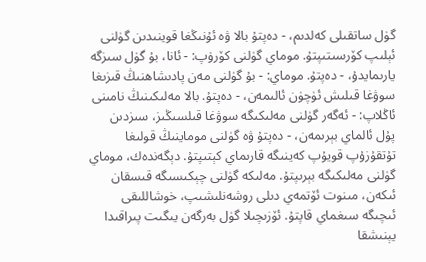گۈل ساتقىلى كەلدىم، - دەپتۇ بالا ۋە ئۇنىڭغا قوينىدىن گۈلنى ئېلىپ كۆرسىتىپتۇ. موماي گۈلنى كۆرۈپ: - ئانا، بۇ گۈل سىزگە يارىمايدۇ، - دەپتۇ. موماي: - بۇ گۈلنى مەن پادىشاھنىڭ قىزىغا سوۋغا قىلىش ئۈچۈن ئالىمەن، - دەپتۇ. بالا مەلىكىنىڭ نامىنى ئاڭلاپ: - ئەگەر گۈلنى مەلىكىگە سوۋغا قىلسىڭىز، سىزدىن پۇل ئالماي بېرىمەن، - دەپتۇ ۋە گۈلنى موماينىڭ قولىغا تۇتقۇزۇپ قويۇپ كەينىگە قارىماي كېتىپتۇ. دېگەندەك، موماي گۈلنى مەلىكىگە بېرىپتۇ. مەلىكە گۈلنى چېكىسىگە قىسقان ئىكەن، مىنوت ئۆتمەي دىلى روشەنلىشىپ، خوشاللىقى ئىچىگە سىغماي قاپتۇ. ئۆزىچىلا گۈل بەرگەن يىگىت پىراقىدا يېنىشقا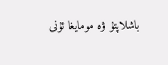باشلاپتۇ ۋە مومايغا ئۇنى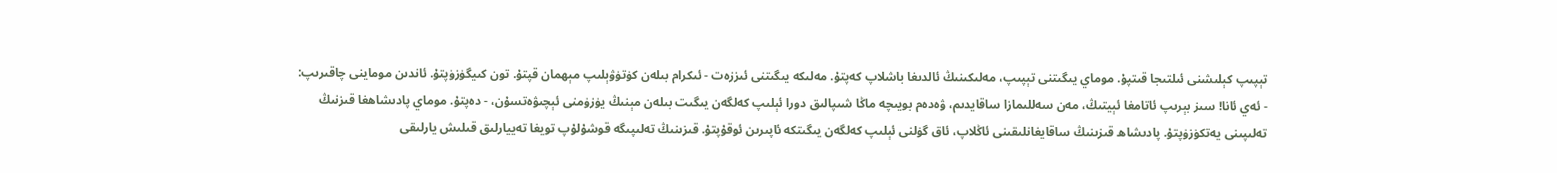تېپىپ كېلىشنى ئىلتىجا قىتپۇ. موماي يىگىتنى تېپىپ، مەلىكىنىڭ ئالدىغا باشلاپ كەپتۇ. مەلىكە يىگىتنى ئىززەت - ئىكرام بىلەن كۈتۈۋېلىپ مېھمان قپتۇ. تون كىيگۈزۈپتۇ. ئاندىن موماينى چاقىرىپ: - ئەي ئانا! سىز بېرىپ ئاتامغا ئېيتىڭ، مەن سەللىمازا ساقايدىم، ۋەدەم بويىچە ماڭا شىپالىق دورا ئېلىپ كەلگەن يىگىت بىلەن مېنىڭ يۈزۈمنى ئېچىۋەتسۇن، - دەپتۇ. موماي پادىشاھغا قىزنىڭ تەلىپىنى يەتكۈزۈپتۇ. پادىشاھ قىزىنىڭ ساقايغانلىقىنى ئاڭلاپ، ئاق گۈلنى ئېلىپ كەلگەن يىگىتكە ئاپىرىن ئوقۇپتۇ. قىزىنىڭ تەلىپىگە قوشۇلۇپ تويغا تەييارلىق قىلىش يارلىقى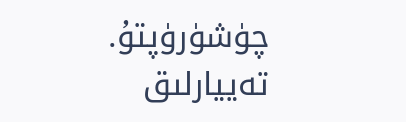چۈشۈرۈپتۇ. تەييارلىق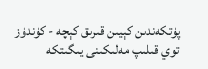پۈتكەندىن كېيىن قىرىق كېچە - كۈندۈز توي قىلىپ مەلىكىنى يىگىتكە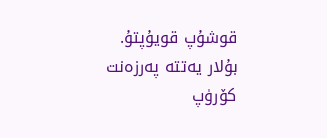قوشۇپ قويۇپتۇ. بۇلار يەتتە پەرزەنت كۆرۈپ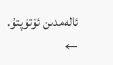ئالەمدىن ئۆتۈپتۇ.
←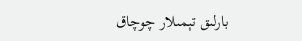بارلىق تېمىلار چوچاق